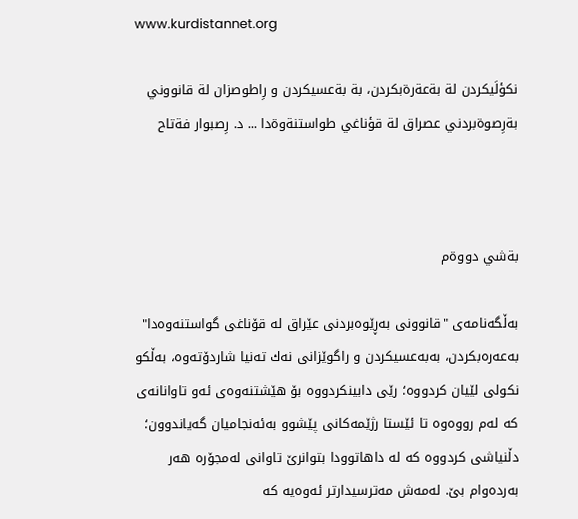www.kurdistannet.org

نكؤلَيكردن لة بةعةرةبكردن، بة بةعسيكردن و رِاطوصزان لة قانووني بةرِصوةبردني عصراق لة قؤناغي طواستنةوةدا ... د. رِصبوار فةتاح



بةشي دووةم

به‌ڵگه‌نامه‌ی "قانوونی به‌ڕێوه‌بردنی عێراق له‌ قۆناغی گواستنه‌وه‌دا" به‌عه‌ره‌بكردن، به‌به‌عسیكردن و راگوێزانی نه‌ك ته‌نیا شاردۆته‌وه‌، به‌ڵكو نكولی لێیان كردووه‌؛ رێی دابینكردووه‌ بۆ هێشتنه‌وه‌ی ئه‌و تاوانانه‌ی كه‌ له‌م رووه‌وه‌ تا ئێستا رژێمه‌كانی پێشوو به‌ئه‌نجامیان گه‌یاندوون؛ دڵنیاشی كردووه‌ كه‌ له‌ داهاتوودا بتوانرێ تاوانی له‌مجۆره‌ هه‌ر به‌رده‌وام بێ. له‌مه‌ش مه‌ترسیدارتر ئه‌وه‌یه‌ كه‌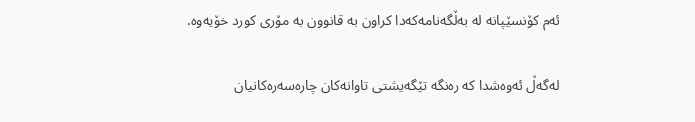ئه‌م كۆنسێپانه‌ له‌ به‌ڵگه‌نامه‌كه‌دا كراون به‌ قانوون به‌ مۆری كورد خۆیه‌وه‌.

له‌گه‌ڵ ئه‌وه‌شدا كه‌ ره‌نگه‌ تێگه‌یشتی تاوانه‌كان چاره‌سه‌ره‌كانیان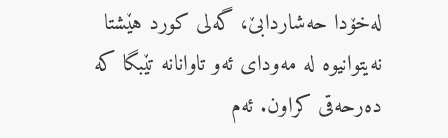له‌خۆدا حه‌شاردابێ، گه‌لی كورد هێشتا نه‌یتوانیوه‌ له‌ مه‌ودای ئه‌و تاوانانه‌ تێبگا كه‌ ده‌رحه‌قی كراون. ئه‌م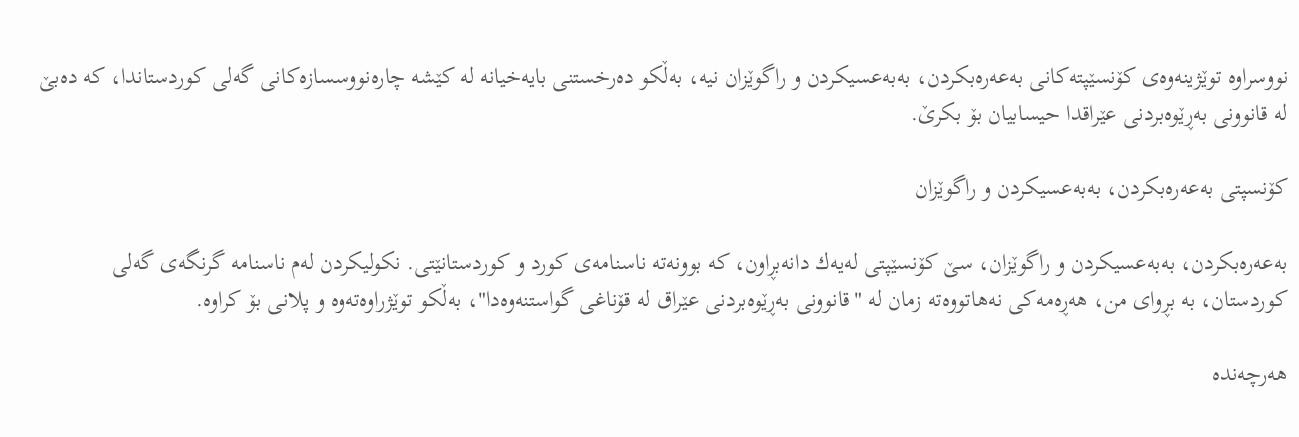نووسراوه‌ توێژینه‌وه‌ی كۆنسێپته‌كانی به‌عه‌ره‌بكردن، به‌به‌عسیكردن و راگوێزان نیه‌، به‌ڵكو ده‌رخستنی بایه‌خیانه‌ له‌ كێشه‌ چاره‌نووسسازه‌كانی گه‌لی كوردستاندا، كه‌ ده‌بێ له‌ ‌قانوونی به‌ڕێوه‌بردنی عێراقدا حیسابیان بۆ بكرێ‌.

كۆنسپتی‌‌‌ به‌عه‌ره‌بكردن، به‌به‌عسیكردن و راگوێزان

به‌عه‌ره‌بكردن، به‌به‌عسیكردن و راگوێزان، سێ كۆنسێپتی له‌یه‌ك دانه‌بڕاون، كه‌ بوونه‌ته‌ ناسنامه‌ی كورد و كوردستانێتی. نكولیكردن‌ له‌م ناسنامه‌ گرنگه‌ی گه‌لی كوردستان، به‌ بڕوای من، هه‌ڕه‌مه‌كی نه‌هاتووه‌ته‌ زمان له‌ "قانوونی به‌ڕێوه‌بردنی عێراق له‌ قۆناغی گواستنه‌وه‌دا"، به‌ڵكو توێژراوه‌ته‌وه‌ و پلانی بۆ كراوه‌.

هه‌رچه‌نده‌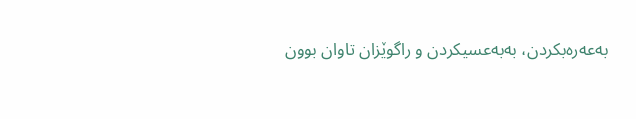به‌عه‌ره‌بكردن، به‌به‌عسیكردن و راگوێزان‌ تاوان بوون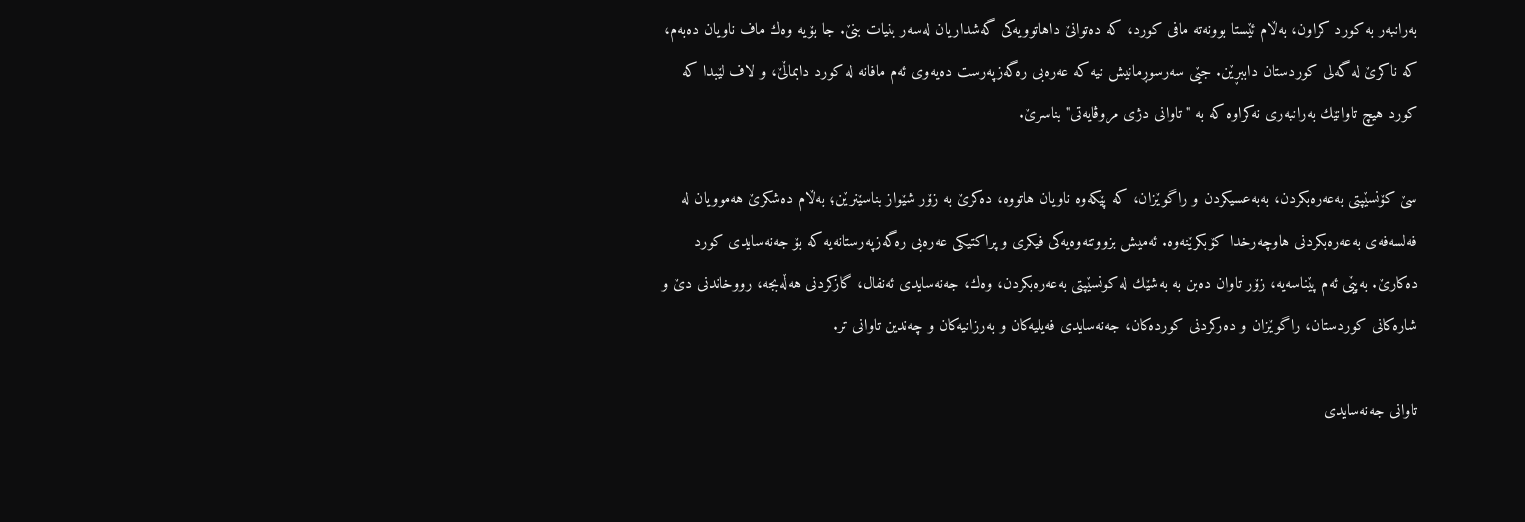به‌رانبه‌ر به‌ كورد كراون، به‌ڵام ئێستا بوونه‌ته‌ مافی كورد، كه‌ ده‌توانێ داهاتوویه‌كی گه‌شداریان له‌سه‌ر بنیات بنێ. جا بۆیه‌ وه‌ك ماف ناویان ده‌به‌م، كه‌ ناكرێ له‌ گه‌لی كوردستان داببڕێن. جێی سه‌رسوڕمانیش نیه‌ كه‌ عه‌ره‌بی ره‌گه‌زپه‌رست ده‌یه‌وی ئه‌م مافانه‌ له‌ كورد دابماڵێ، و لاف لێبدا كه‌ كورد هیچ تاوانێك به‌رانبه‌ری نه‌كراوه‌ كه‌ به‌ "تاوانی دژی مروڤایه‌تی" بناسرێ.

سێ كۆنسێپتی ‌به‌عه‌ره‌بكردن، به‌به‌عسیكردن و راگوێزان، كه‌ پێكه‌وه‌ ناویان هاتووه‌، ده‌كرێ به‌ زۆر شێواز بناسێنرێن؛ به‌ڵام ده‌شكرێ هه‌موویان له‌ فه‌لسه‌فه‌ی به‌عه‌ره‌بكردنی هاوچه‌رخدا كۆبكرێنه‌وه‌. ئه‌میش بزووتنه‌وه‌یه‌كی فیكری و پراكتیكی عه‌ره‌بی ره‌گه‌زپه‌رستانه‌یه‌ كه‌ بۆ جه‌نه‌سایدی كورد ده‌كارێ. به‌پێی ئه‌م پێناسه‌یه، زۆر تاوان ده‌بن به‌ به‌شێك له‌ كونسێپتی به‌عه‌ره‌بكردن، وه‌ك، جه‌نه‌سایدی ئه‌نفال، گازكردنی هه‌ڵه‌بجه‌، رووخاندنی دێ و شاره‌كانی كوردستان، راگوێزان و ده‌ركردنی كورده‌كان، جه‌نه‌سایدی فه‌یلیه‌كان و به‌رزانیه‌كان و چه‌ندین تاوانی تر.

تاوانی جه‌نه‌سایدی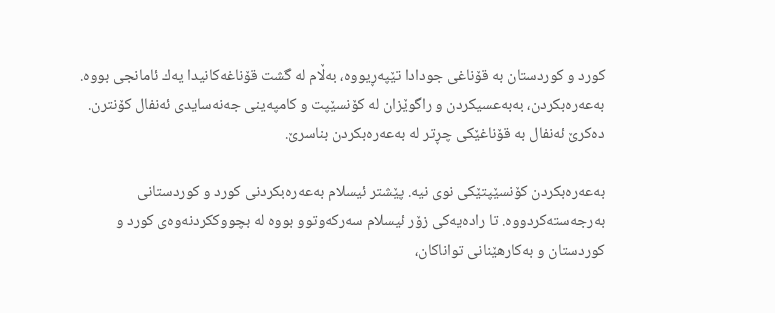كورد و كوردستان به‌ قۆناغی جودادا تێپه‌ڕیووه‌، به‌ڵام له‌ گشت قۆناغه‌كانیدا یه‌ك ئامانجی بووه‌. به‌عه‌ره‌بكردن، به‌به‌عسیكردن و راگوێزان له‌ كۆنسێپت و كامپه‌ینی جه‌نه‌سایدی ئه‌نفال كۆنترن. ده‌كرێ ئه‌نفال به‌ قۆناغێكی چڕتر له‌ به‌عه‌ره‌بكردن بناسرێ‌.

به‌عه‌ره‌بكردن كۆنسێپتێكی نوی نیه‌. پێشتر ئیسلام به‌عه‌ره‌بكردنی كورد و كوردستانی به‌رجه‌سته‌كردووه. تا راده‌یه‌كی زۆر ئیسلام سه‌ركه‌وتوو بووه‌ له‌ بچووككردنه‌وه‌ی كورد و كوردستان و به‌كارهێنانی تواناكان،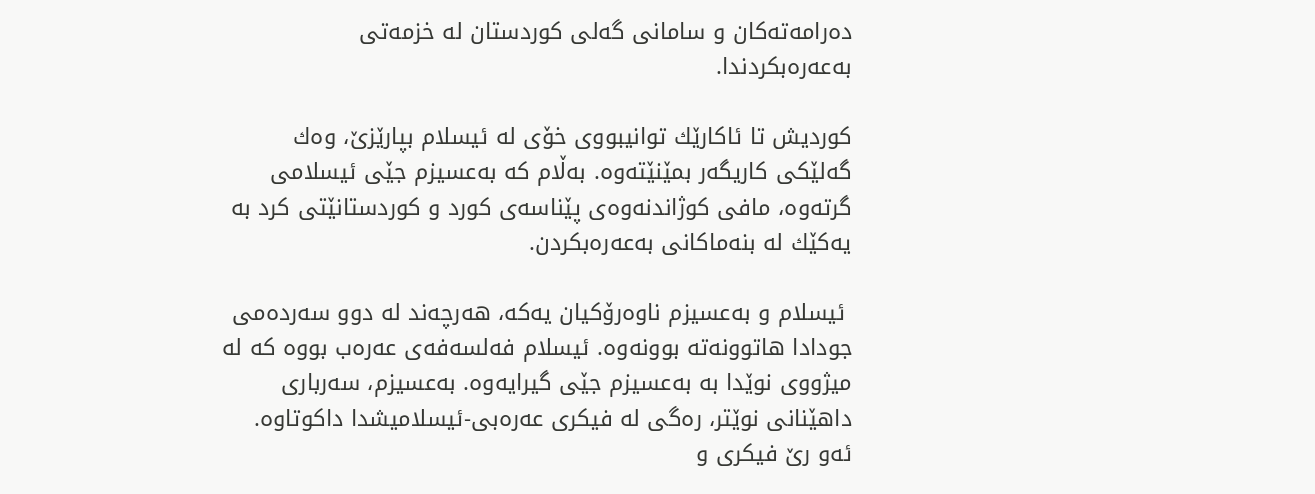ده‌رامه‌ته‌كان و سامانی گه‌لی كوردستان له‌ خزمه‌تی به‌عه‌ره‌بكردندا‌.

كوردیش تا ئاكارێك توانیبووی خۆی له‌ ئیسلام بپارێزێ، وه‌ك گه‌لێكی كاریگه‌ر بمێنێته‌وه‌. به‌ڵام كه‌ به‌عسیزم جێی ئیسلامی گرته‌وه، مافی كوژاندنه‌وه‌ی پێناسه‌ی كورد و كوردستانێتی كرد به‌ یه‌كێك له‌ بنه‌ماكانی به‌عه‌ره‌بكردن.

 ئیسلام و به‌عسیزم ناوه‌رۆكیان یه‌كه، ‌هه‌رچه‌ند له‌ دوو سه‌رده‌می جودادا هاتوونه‌ته‌ بوونه‌وه. ئیسلام فه‌لسه‌فه‌ی عه‌ره‌ب بووه‌ كه‌ له‌ میژووی نوێدا به‌ به‌عسیزم جێی گیرایه‌وه‌‌. به‌عسیزم، سه‌رباری داهێنانی نوێتر، ره‌گی له‌ فیكری عه‌ره‌بی-ئیسلامیشدا داكوتاوه‌. ئه‌و رێ فیكری و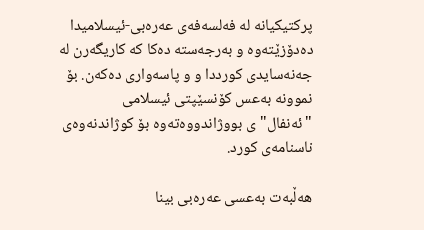پركتیكیانه‌ له‌ فه‌لسه‌فه‌ی عه‌ره‌بی-ئیسلامیدا ده‌دۆزێته‌وه‌ و به‌رجه‌سته‌ ده‌كا كه‌ كاریگه‌رن له‌‌ جه‌نه‌سایدی كورددا و و پاسه‌واری ده‌كه‌ن. بۆ نموونه‌ به‌عس كۆنسێپتی ئیسلامی "ئه‌نفال"ی بووژاندووه‌ته‌وه‌ بۆ كوژاندنه‌وه‌ی ناسنامه‌ی كورد.

هه‌ڵبه‌ت به‌عسی عه‌ره‌بی بینا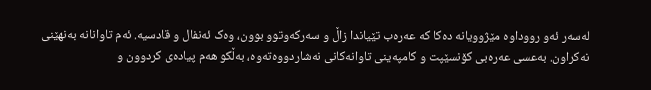له‌سه‌ر ئه‌و رووداوه‌ مێژوویانه‌ ده‌كا كه‌ عه‌ره‌ب تێیاندا زاڵ و سه‌ركه‌وتوو بوون، وه‌ک ئه‌نفال و قادسیه‌. ئه‌م تاوانانه‌ به‌نهێنی نه‌كراون. به‌عسی عه‌ره‌بی كۆنسێپت و كامپه‌ینی تاوانه‌كانی نه‌شاردووه‌ته‌وه‌، به‌ڵكو هه‌م پیاده‌ی كردوون و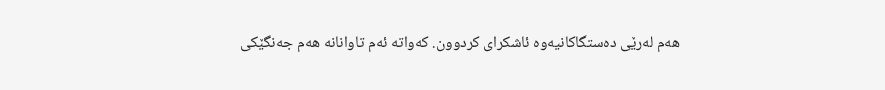هه‌م له‌رێی ده‌ستگاكانیه‌وه‌ ئاشكرای كردوون. كه‌واته‌ ئه‌م تاوانانه‌ هه‌م جه‌نگێكی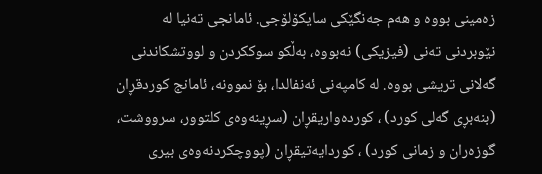زه‌مینی‌ بووه‌ و هه‌م جه‌نگێكی سایكۆلۆجی. ئامانجی ته‌نیا له‌ نێوبردنی ته‌نی (فیزیكی) نه‌بووه‌، به‌ڵكو سوككردن و لووتشكاندنی گه‌لانی تریشی بووه‌. له‌ كامپه‌نی ئه‌نفالدا، بۆ نموونه‌، ئامانج كوردقڕان (بنه‌بڕی گه‌لی كورد) ، كورده‌واریقڕان (سڕینه‌وه‌ی كلتوور، سرووشت، گوزه‌ران و زمانی كورد) ، كوردایه‌تیقڕان (پووچكردنه‌وه‌ی بیری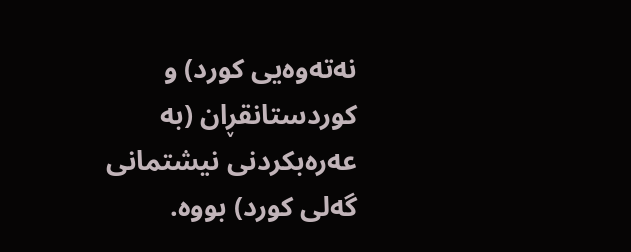نه‌ته‌وه‌یی كورد) و كوردستانقڕان (به‌ عه‌ره‌بكردنی نیشتمانی گه‌لی كورد) بووه‌.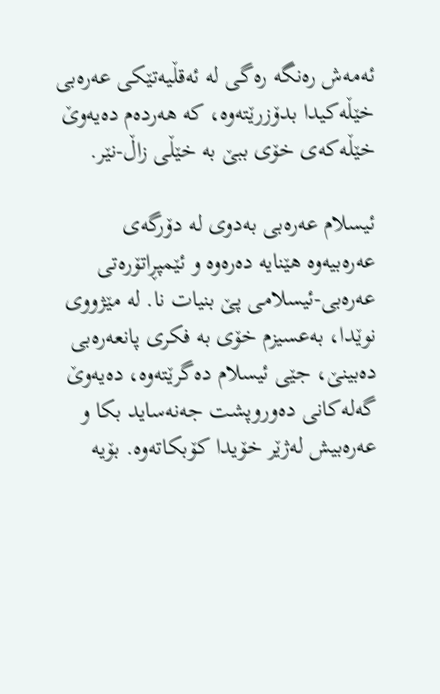ئه‌مه‌ش ره‌نگه‌ ره‌گی له‌ ئه‌قڵیه‌تێكی عه‌ره‌بی خێڵه‌كیدا بدۆزرێته‌وه‌، كه‌ هه‌رده‌م ده‌یه‌وێ خێڵه‌كه‌ی خۆی ببێ به‌ خێڵی زاڵ-نێر.

ئیسلام عه‌ره‌بی به‌دوی له‌ دۆرگه‌ی عه‌ره‌بیه‌وه‌ هێنایه‌ ده‌ره‌وه‌ و ئێمپڕاتۆره‌تی عه‌ره‌بی-ئیسلامی پێ بنیات نا. له‌ مێژووی نوێدا، به‌عسیزم خۆی به‌ فكری ‌پانعه‌ره‌بی ده‌بینێ، جێی ئیسلام ده‌گرێته‌وه‌، ده‌یه‌وێ گه‌له‌كانی ده‌وروپشت جه‌نه‌ساید بكا و عه‌ره‌بیش له‌ژێر خۆیدا كۆبكاته‌وه‌. بۆیه‌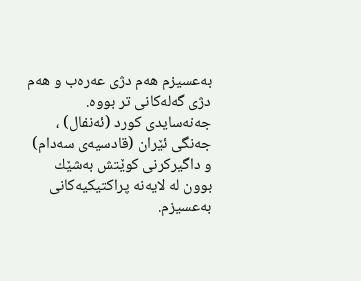به‌عسیزم هه‌م دژی عه‌ره‌ب و هه‌م دژی گه‌له‌كانی تر بووه‌. جه‌نه‌سایدی كورد (ئه‌نفال) ، جه‌نگی ئێران (قادسیه‌ی سه‌دام) و داگیركرنی كوێتش به‌شێك بوون له‌ لایه‌نه‌ پراكتیكیه‌كانی به‌عسیزم.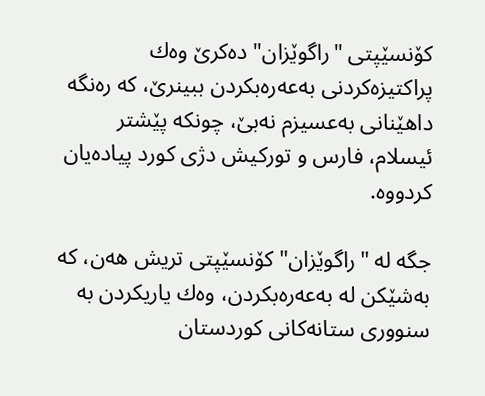كۆنسێپتی "راگوێزان" ده‌كرێ وه‌ك پراكتیزه‌كردنی به‌عه‌ره‌بكردن ببینرێ، كه‌ ره‌نگه‌ داهێنانی ‌به‌عسیزم نه‌بێ، چونكه‌ پێشتر ئیسلام، فارس و توركیش دژی كورد پیاده‌یان كردووه‌.

جگه‌ له‌ "راگوێزان" كۆنسێپتی تریش هه‌ن، كه‌ به‌شێكن له‌ به‌عه‌ره‌بكردن، وه‌ك یاریكردن به‌ سنووری ستانه‌كانی كوردستان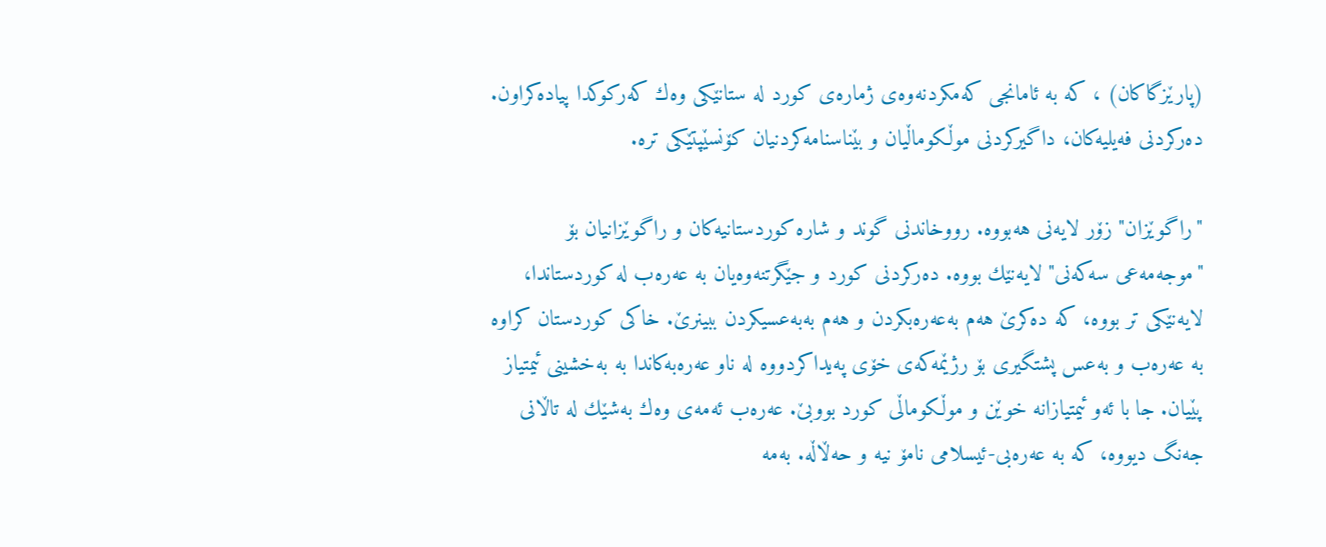(پارێزگاكان) ، كه‌ به‌ ئامانجی كه‌مكردنه‌وه‌ی ژماره‌ی كورد له‌ ستانێكی وه‌ك كه‌ركوكدا پیاده‌كراون. ده‌ركردنی فه‌یلیه‌كان، داگیركردنی موڵكوماڵیان و بێناسنامه‌كردنیان كۆنسێپتێكی تره‌.

"راگوێزان" زۆر لایه‌نی هه‌بووه‌. رووخاندنی گوند و شاره‌ كوردستانیه‌کان و راگوێزانیان بۆ "موجه‌مه‌عی سه‌كه‌نی" لایه‌نێك بووه‌. ده‌ركردنی كورد و جێگرتنه‌وه‌یان به‌ عه‌ره‌ب له‌ كوردستاندا، لایه‌نێكی تر بووه‌، كه‌ ده‌كرێ هه‌م به‌عه‌ره‌بكردن و هه‌م به‌به‌عسیكردن ببینرێ. خاكی كوردستان كراوه‌ به‌ عه‌ره‌ب و به‌عس پشتگیری بۆ رژێمه‌كه‌ی خۆی په‌یداكردووه‌ له‌ ناو عه‌ره‌به‌كاندا به‌ به‌خشینی ئیمتیاز پێیان. جا با ئه‌و ئیمتیازانه‌ خوێن و موڵكوماڵی كورد بووبێ. عه‌ره‌ب ئه‌مه‌ی وه‌ك به‌شێك له‌ تاڵانی جه‌نگ دیووه‌، كه‌ به‌ عه‌ره‌بی-ئیسلامی نامۆ نیه‌ و حه‌ڵاڵه‌. به‌مه‌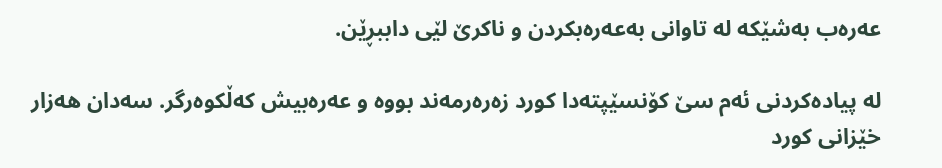عه‌ره‌ب به‌شێكه‌ له‌ تاوانی به‌عه‌ره‌بكردن و ناكرێ لێی داببڕێن.

له‌ پیاده‌كردنی ئه‌م سێ كۆنسێپته‌دا كورد زه‌ره‌رمه‌ند بووه‌ و عه‌ره‌بیش كه‌ڵكوه‌رگر. سه‌دان هه‌زار خێزانی كورد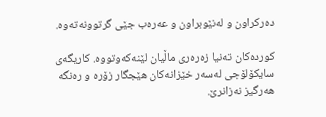ده‌ركراون و له‌نێوبراون و عه‌ره‌ب جێی گرتوونه‌ته‌وه‌.

كورده‌كان ته‌نیا زه‌ره‌ری ماڵیان لێنه‌كه‌وتووه‌. كاریگه‌ی سایكۆلۆجی له‌سه‌ر خێزانه‌كان هێجگار زۆره‌ و ره‌نگه‌ هه‌رگیز نه‌زانرێ.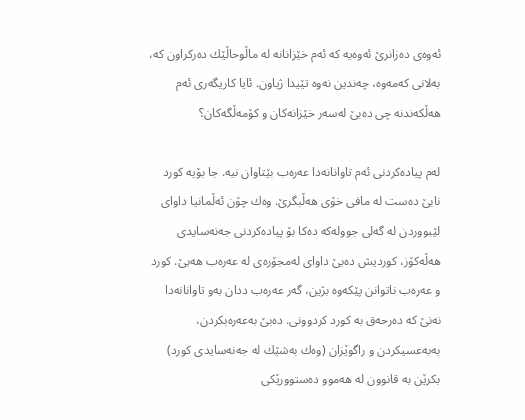ئه‌وه‌ی ده‌زانرێ ئه‌وه‌یه‌ كه‌ ئه‌م خێزانانه‌ له‌ ماڵوحاڵێك ده‌ركراون كه‌، به‌لانی كه‌مه‌وه‌، چه‌ندین نه‌وه‌ تێیدا ژیاون. ئایا كاریگه‌ری ئه‌م هه‌ڵكه‌ندنه‌‌ چی ده‌بێ له‌سه‌ر خێزانه‌كان و كۆمه‌ڵگه‌كان؟

له‌م پیاده‌كردنی ئه‌م تاوانانه‌دا عه‌ره‌ب بێتاوان نیه‌. جا بۆیه‌ كورد نابێ ده‌ست له‌ مافی خۆی هه‌ڵبگرێ. وه‌ك چۆن ئه‌ڵمانیا داوای لێبووردن له‌ گه‌لی جووله‌که‌ ده‌كا بۆ پیاده‌كردنی جه‌نه‌سایدی هه‌ڵه‌كۆز، كوردیش ده‌بێ داوای له‌مجۆره‌ی له‌ عه‌ره‌ب هه‌بێ. كورد و عه‌ره‌ب ناتوانن پێكه‌وه‌ بژین، گه‌ر عه‌ره‌ب ددان به‌و تاوانانه‌دا نه‌نێ كه‌ ده‌رحه‌ق به‌ كورد كردوونی. ده‌بێ به‌عه‌ره‌بكردن، به‌به‌عسیكردن و راگوێزان (وه‌ك به‌شێك له‌ جه‌نه‌سایدی كورد) بكرێن به‌ قانوون له‌ هه‌موو ده‌ستوورێكی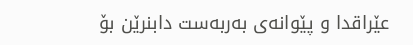عێراقدا و پێوانه‌ی به‌ربه‌ست دابنرێن بۆ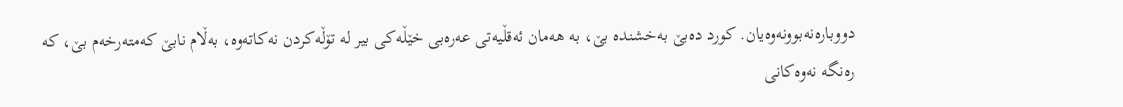دووباره‌نه‌بوونه‌وه‌یان. كورد ده‌بێ به‌خشنده‌ بێ، به‌ هه‌مان ئه‌قڵیه‌تی عه‌ره‌بی خێڵه‌كی بیر له‌ تۆڵه‌كردن نه‌كاته‌وه‌، به‌ڵام نابێ كه‌مته‌رخه‌م بێ، كه‌ ره‌‌نگه‌ نه‌وه‌كانی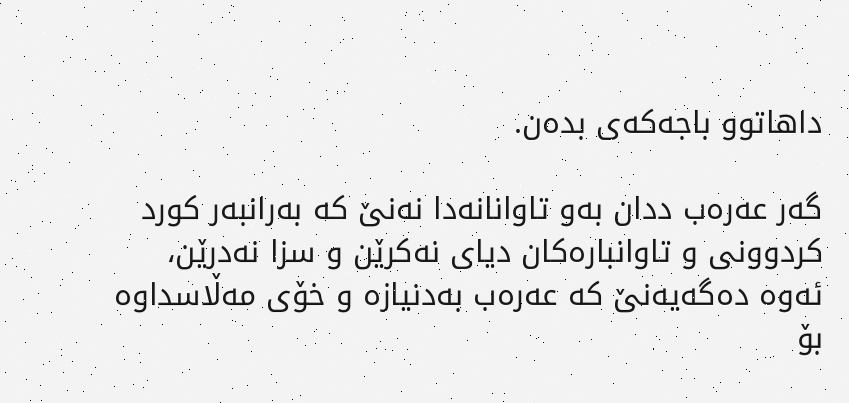داهاتوو باجه‌كه‌ی بده‌ن.

گه‌ر عه‌ره‌ب ددان به‌و تاوانانه‌دا نه‌نێ كه‌ به‌رانبه‌ر كورد كردوونی و تاوانباره‌كان دیای نه‌كرێن و سزا نه‌درێن، ئه‌وه‌ ده‌گه‌یه‌نێ كه‌ عه‌ره‌ب به‌دنیازه‌ و خۆی مه‌ڵاسداوه‌ بۆ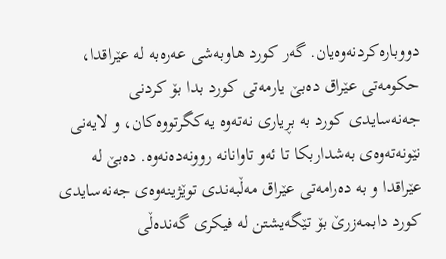دووباره‌كردنه‌وه‌یان‌. گه‌ر كورد هاوبه‌شی عه‌ره‌به‌ له‌ عێراقدا، حكومه‌تی عێراق ده‌بێ یارمه‌تی كورد بدا بۆ كردنی جه‌نه‌سایدی كورد به‌ بڕیاری نه‌ته‌وه‌ یه‌كگرتووه‌كان، و لایه‌نی نێونه‌ته‌وه‌ی به‌شداربكا تا ئه‌و تاوانانه‌ روونه‌ده‌نه‌وه‌. ده‌بێ له‌ عێراقدا و به‌ ده‌رامه‌تی عێراق مه‌ڵبه‌ندی توێژینه‌وه‌ی جه‌نه‌سایدی كورد دابمه‌زرێ بۆ تێگه‌یشتن له‌ فیكری گه‌نده‌ڵی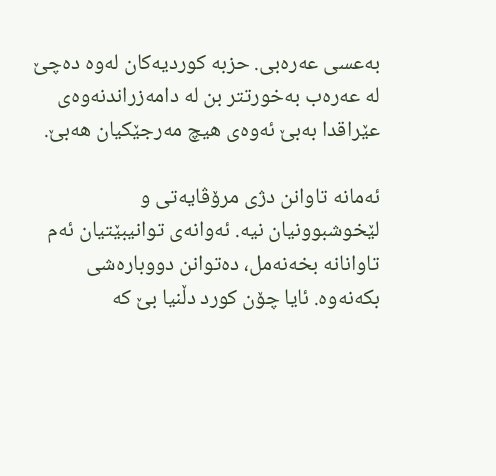به‌عسی عه‌ره‌بی. حزبه‌ كوردیه‌كان له‌وه‌ ده‌چێ له‌‌ عه‌ره‌ب به‌خورتتر بن له‌ دامه‌زراندنه‌وه‌ی عێراقدا به‌بێ ئه‌وه‌ی هیچ مه‌رجێكیان هه‌بێ.

ئه‌مانه‌ تاوانن دژی مرۆڤایه‌تی و لێخوشبوونیان نیه‌. ئه‌وانه‌ی توانیبێتیان ئه‌م تاوانانه‌ بخه‌نه‌مل، ده‌توانن دووباره‌شی بكه‌نه‌وه‌. ئایا چۆن كورد دڵنیا بێ كه‌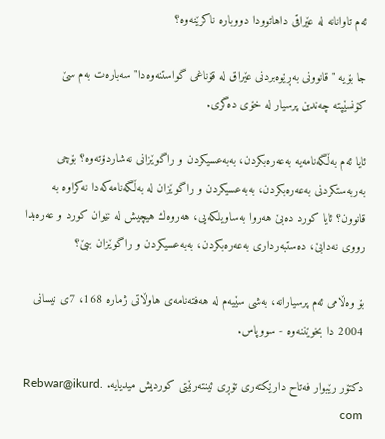ئه‌م تاوانانه‌ له‌ عێراقی داهاتوودا دووباره‌ ناكرێنه‌وه‌؟

جا بۆیه‌ "قانوونی به‌ڕێوه‌بردنی عێراق له‌ قۆناغی گواستنه‌وه‌دا" سه‌باره‌ت به‌م سێ كۆنسێپته‌ چه‌ندین پرسیار له‌ خۆی ده‌گری.

ئایا ئه‌م به‌ڵگه‌نامه‌یه‌ به‌عه‌ره‌بكردن، به‌به‌عسیكردن و راگوێزانی نه‌شاردۆته‌وه‌‌‌؟ بۆچی به‌ربه‌ستكردنی به‌عه‌ره‌بكردن، به‌به‌عسیكردن و راگوێزان له‌ به‌ڵگه‌نامه‌كه‌دا نه‌كراوه‌ به‌ قانوون؟ ئایا كورد ده‌بێ هه‌روا به‌ساویلكه‌یی، هه‌روه‌ك هیچیش له‌ نێوان كورد و عه‌ره‌بدا رووی نه‌دابێ، ده‌ستبه‌رداری به‌عه‌ره‌بكردن، به‌به‌عسیكردن و راگوێزان ببێ؟

بۆ وه‌ڵامی ئه‌م پرسیارانه‌، به‌شی سێیه‌م له‌ هه‌فته‌نامه‌ی هاوڵاتی ژماره‌ 168، 7ی نیسانی 2004 دا بخوێننه‌وه‌ - سووپاس.

دكتۆر رێبوار فه‌تاح دارێكته‌ری تۆڕی ئینته‌رنێتی كوردیش میدیایه‌. Rebwar@ikurd. com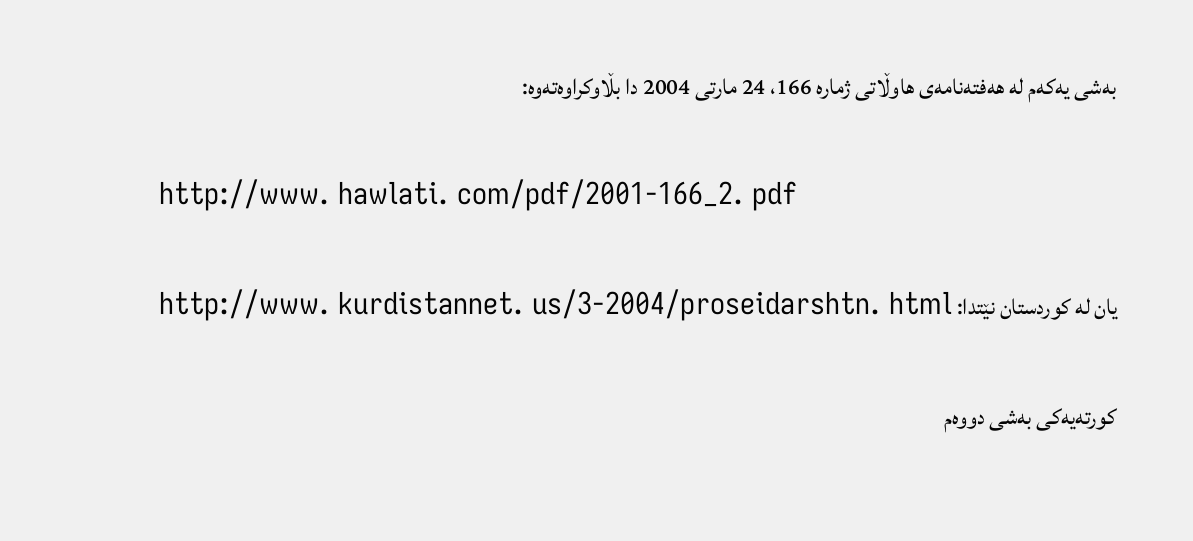به‌شی یه‌كه‌م له‌ هه‌فته‌نامه‌ی هاوڵاتی ژماره‌ 166، 24 مارتی 2004 دا بڵاوكراوه‌ته‌وه‌:

http://www. hawlati. com/pdf/2001-166_2. pdf

یان له‌ كوردستان نێتدا: http://www. kurdistannet. us/3-2004/proseidarshtn. html

كورته‌یه‌كی به‌شی دووه‌م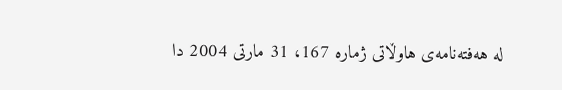له‌ هه‌فته‌نامه‌ی هاوڵاتی ژماره‌ 167، 31 مارتی 2004 دا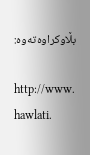بڵاوكراوه‌ته‌وه‌:

http://www. hawlati.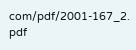com/pdf/2001-167_2. pdf